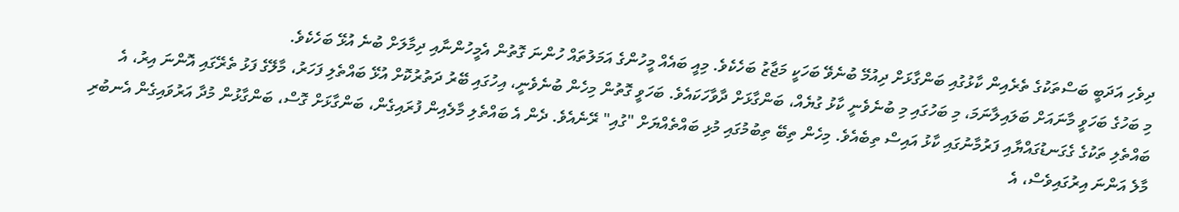ދިވެހި އަދަބީ ބަސްތަކުގެ ތެރެއިން ކާޅުގުއި ބަންގާޅަށް ދިއުމޭ ބުނެވޭ ބަހަކީ މަޖާޒު ބަހެކެވެ. މިއީ ބައެއް މީހުންގެ އަމަލުތައް ހުންނަ ގޮތުން އެމީހުންނާއި ދިމާލަށް ބުނެ އުޅޭ ބަހެކެވެ.
މި ބަހުގެ ބަހަވީ މާނައަށް ބަލައިލާނަމަ، މި ބަހުގައި މި ބުނެވެނީ ކާޅު ގުޔެއް، ބަންގާޅަށް ދާވާހަކައެވެ. ބަހަވީ ގޮތުން މިހެން ބުނެވެނީ، އިހުގައި ބޭރު ދަތުރުކޮށް އުޅޭ ބައްތެލި ފަހަރު، މާލޭގެ ފަޅު ތެރޭގައި އޮންނަ އިރު، އެ ބައްތެލި ތަކުގެ ގެގަނޑުގައްޔާއި ފަރުމާނުގައި ކާޅު އައިސް ތިބެއެވެ. މިހެން ތިބޭ ތިބުމުގައި މުޅި ބައްތެއްޔަށް "ގުއި" ރޭނެއެވެ. ދެން އެ ބައްތެލި މާލެއިން ފުރައިގެން، ބަންގާޅަށް ގޮސް، ބަންގާޅުން މުދާ އަރުވައިގެން އެނބުރި މާލެ އަންނަ އިރުގައިވެސް، އެ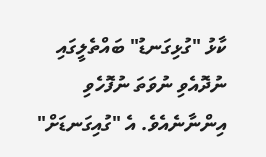ކާޅު "ގުޅިގަނޑު" ބައްތެލީގައި ނުދޮއެވި ނުވަތަ ނުފޮހެވި އިންނާނެއެވެ. އެ "ގުއިގަނޑަށް"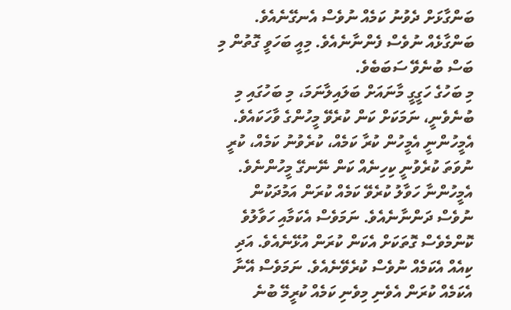ބަންގާޅަށް ދެވުނު ކަމެއް ނުވެސް އެނގޭނެއެވެ. ބަންގާޅެއް ނުވެސް ފެންނާނެއެވެ. މިއީ ބަހަވީ ގޮތުން މި ބަސް ބުނެވޭ ސަބަބެވެ.
މި ބަހުގެ ހަގީގީ މާނައަށް ބަލައިލާނަމަ، މި ބަހުގައި މި ބުނެވެނީ، ނަމަކަށް ކަން ކުރެވޭ މީހުންގެ ވާހަކައެވެ. އެމީހުންނީ އެމީހުން ކުރާ ކަމެއް، ކުރެވުނު ކަމެއް، ކުރީ ނުވަތަ ކުރެވުނީ ކިހިނެއް ކަން ނޭނގޭ މީހުންނެވެ. އެމީހުންނާ ހަވާލު ކުރެވޭ ކަމެއް ކުރަން އަމުދަކުން ނުވެސް ދަންނާނެއެވެ. ނަމަވެސް އެކަމާއި ހަވާލުވެ ކޮންމެވެސް ގޮތަކަށް އެކަން ކުރަން އުޅޭނެއެވެ. އަދި ކިއެއް އެކަމެއް ނުވެސް ކުރެވޭނެއެވެ. ނަމަވެސް އޭނާ އެކަމެއް ކުރަން އެވެނި މިވެނި ކަމެއް ކުރީމޭ ބުނެ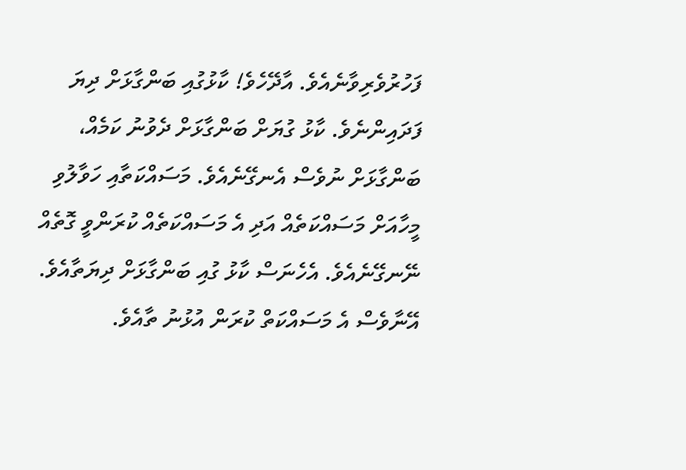ފަހުރުވެރިވާނެއެވެ. އާދޭހެވެ! ކާޅުގުއި ބަންގާޅަށް ދިޔަ ފަދައިންނެވެ. ކާޅު ގުޔަށް ބަންގާޅަށް ދެވުނު ކަމެއް، ބަންގާޅަށް ނުވެސް އެނގޭނެއެވެ. މަސައްކަތާއި ހަވާލުވި މީހާއަށް މަސައްކަތެއް އަދި އެ މަސައްކަތެއް ކުރަންވީ ގޮތެއް ނޭނގޭނެއެވެ. އެހެނަސް ކާޅު ގުއި ބަންގާޅަށް ދިޔަތާއެވެ. އޭނާވެސް އެ މަސައްކަތް ކުރަން އުޅުނު ތާއެވެ.